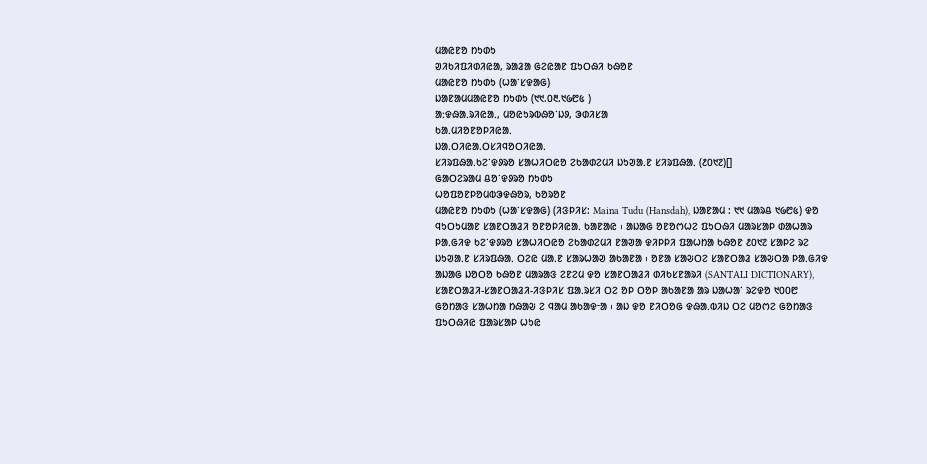ᱢᱟᱭᱱᱚ ᱴᱩᱰᱩ
ᱣᱤᱠᱤᱯᱤᱰᱤᱭᱟ, ᱨᱟᱲᱟ ᱜᱮᱭᱟᱱ ᱯᱩᱛᱷᱤ ᱠᱷᱚᱱ
ᱢᱟᱭᱱᱚ ᱴᱩᱰᱩ (ᱦᱟᱸᱥᱫᱟᱜ)
ᱡᱟᱱᱟᱢᱢᱟᱭᱱᱚ ᱴᱩᱰᱩ (᱑᱑.᱐᱓.᱑᱙᱘᱕ )
ᱟᱺᱫᱷᱟᱹᱨᱤᱭᱟᱹ, ᱢᱚᱭᱩᱨᱵᱷᱚᱸᱡᱽ, ᱳᱰᱤᱥᱟ
ᱠᱟᱹᱢᱤᱚᱱᱚᱞᱤᱭᱟᱹ
ᱡᱟᱹᱛᱤᱭᱟᱹᱛᱥᱤᱧᱚᱛᱤᱭᱟᱹ
ᱥᱤᱨᱯᱷᱟᱹᱠᱮᱸᱫᱽᱨᱚ ᱥᱟᱦᱤᱛᱭᱚ ᱮᱠᱟᱰᱮᱢᱤ ᱡᱩᱣᱟᱹᱱ ᱥᱤᱨᱯᱷᱟᱹ (᱒᱐᱑᱗)[]
ᱜᱟᱛᱮᱨᱟᱢ ᱪᱚᱸᱫᱽᱨᱚ ᱴᱩᱰᱩ
ᱦᱚᱯᱚᱱᱞᱚᱢᱵᱳᱫᱷᱚᱨ, ᱠᱚᱨᱚᱱ
ᱢᱟᱭᱱᱚ ᱴᱩᱰᱩ (ᱦᱟᱸᱥᱫᱟᱜ) (ᱤᱝᱞᱤᱥ: Maina Tudu (Hansdah), ᱡᱟᱱᱟᱢ : ᱑᱑ ᱢᱟᱨᱪ ᱑᱙᱘᱕) ᱫᱚ ᱧᱩᱛᱩᱢᱟᱱ ᱥᱟᱱᱛᱟᱲᱤ ᱚᱱᱚᱞᱤᱭᱟᱹ ᱠᱟᱱᱟᱭ ᱾ ᱟᱡᱟᱜ ᱚᱱᱚᱬᱦᱮ ᱯᱩᱛᱷᱤ ᱢᱟᱨᱥᱟᱞ ᱰᱟᱦᱟᱨ ᱞᱟᱹᱜᱤᱫ ᱠᱮᱸᱫᱽᱨᱚ ᱥᱟᱦᱤᱛᱭᱚ ᱮᱠᱟᱰᱮᱢᱤ ᱱᱟᱣᱟ ᱫᱤᱞᱞᱤ ᱯᱟᱦᱴᱟ ᱠᱷᱚᱱ ᱒᱐᱑᱗ ᱥᱟᱞᱮ ᱨᱮ ᱡᱩᱣᱟᱹᱱ ᱥᱤᱨᱯᱷᱟᱹ ᱛᱮᱭ ᱢᱟᱹᱱ ᱥᱟᱨᱦᱟᱣ ᱟᱠᱟᱱᱟ ᱾ ᱚᱱᱟ ᱥᱟᱶᱛᱮ ᱥᱟᱱᱛᱟᱲ ᱥᱟᱶᱛᱟ ᱞᱟᱹᱜᱤᱫ ᱟᱡᱟᱜ ᱡᱚᱛᱚ ᱠᱷᱚᱱ ᱢᱟᱨᱟᱝ ᱮᱱᱮᱢ ᱫᱚ ᱥᱟᱱᱛᱟᱲᱤ ᱰᱤᱠᱥᱱᱟᱨᱤ (SANTALI DICTIONARY), ᱥᱟᱱᱛᱟᱲᱤ-ᱥᱟᱱᱛᱟᱲᱤ-ᱤᱝᱞᱤᱥ ᱯᱟᱹᱨᱥᱤ ᱛᱮ ᱚᱞ ᱛᱚᱞ ᱟᱠᱟᱱᱟ ᱟᱨ ᱡᱟᱦᱟᱸ ᱨᱮᱫᱚ ᱑᱐᱐᱘ ᱜᱚᱴᱟᱝ ᱥᱟᱦᱴᱟ ᱴᱷᱟᱶ ᱮ ᱧᱟᱢ ᱟᱠᱟᱫᱼᱟ ᱾ ᱟᱡ ᱫᱚ ᱱᱤᱛᱚᱜ ᱫᱷᱟᱹᱵᱤᱡ ᱛᱮ ᱢᱚᱬᱮ ᱜᱚᱴᱟᱝ ᱯᱩᱛᱷᱤᱭ ᱯᱟᱨᱥᱟᱞ ᱦᱩᱭ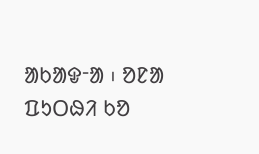ᱟᱠᱟᱫᱼᱟ ᱾ ᱚᱱᱟ ᱯᱩᱛᱷᱤ ᱠᱚ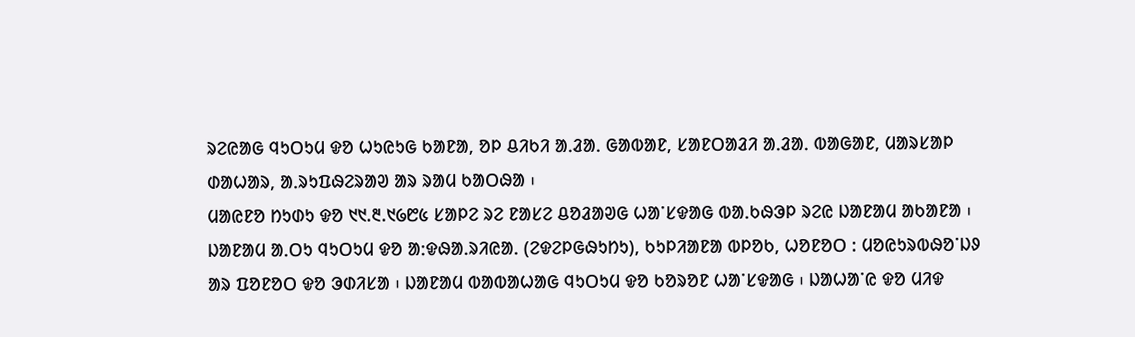ᱨᱮᱭᱟᱜ ᱧᱩᱛᱩᱢ ᱫᱚ ᱦᱩᱭᱩᱜ ᱠᱟᱱᱟ, ᱚᱞ ᱪᱤᱠᱤ ᱟᱹᱲᱟᱹ ᱜᱟᱵᱟᱱ, ᱥᱟᱱᱛᱟᱲᱤ ᱟᱹᱲᱟᱹ ᱵᱟᱜᱟᱱ, ᱢᱟᱨᱥᱟᱞ ᱰᱟᱦᱟᱨ, ᱟᱹᱨᱩᱯᱷᱮᱨᱟᱣ ᱟᱨ ᱨᱟᱢ ᱠᱟᱛᱷᱟ ᱾
ᱢᱟᱭᱱᱚ ᱴᱩᱰᱩ ᱫᱚ ᱑᱑.᱓.᱑᱙᱘᱕ ᱥᱟᱞᱮ ᱨᱮ ᱱᱟᱥᱮ ᱪᱚᱲᱟᱣᱜ ᱦᱟᱸᱥᱫᱟᱜ ᱵᱟᱹᱠᱷᱳᱞ ᱨᱮᱭ ᱡᱟᱱᱟᱢ ᱟᱠᱟᱱᱟ ᱾ ᱡᱟᱱᱟᱢ ᱟᱹᱛᱩ ᱧᱩᱛᱩᱢ ᱫᱚ ᱟᱺᱫᱷᱟᱹᱨᱤᱭᱟᱹ (ᱮᱫᱮᱞᱜᱷᱩᱴᱩ), ᱠᱩᱞᱤᱟᱱᱟ ᱵᱞᱚᱠ, ᱦᱚᱱᱚᱛ : ᱢᱚᱭᱩᱨᱵᱷᱚᱸᱡᱽ ᱟᱨ ᱯᱚᱱᱚᱛ ᱫᱚ ᱳᱰᱤᱥᱟ ᱾ ᱡᱟᱱᱟᱢ ᱵᱟᱵᱟᱦᱟᱜ ᱧᱩᱛᱩᱢ ᱫᱚ ᱠᱚᱨᱚᱱ ᱦᱟᱸᱥᱫᱟᱜ ᱾ ᱡᱟᱦᱟᱸᱭ ᱫᱚ ᱢᱤᱫ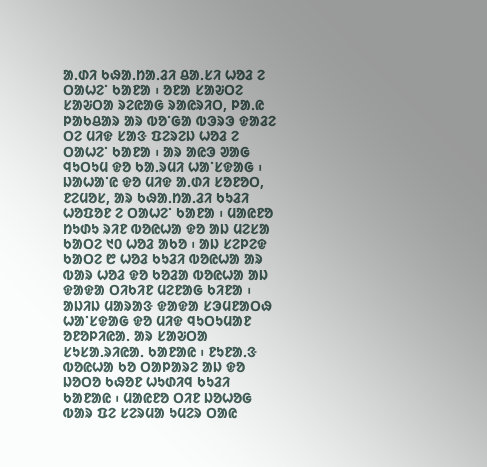ᱟᱹᱰᱤ ᱠᱷᱟᱹᱴᱟᱹᱲᱤ ᱪᱟᱹᱥᱤ ᱦᱚᱲ ᱮ ᱛᱟᱦᱮᱸ ᱠᱟᱱᱟ ᱾ ᱚᱱᱟ ᱥᱟᱶᱛᱮ ᱥᱟᱶᱛᱟ ᱨᱮᱭᱟᱜ ᱨᱟᱭᱨᱤᱛ, ᱞᱟᱹᱭ ᱞᱟᱠᱪᱟᱨ ᱟᱨ ᱵᱚᱸᱜᱟ ᱵᱳᱨᱳ ᱫᱟᱲᱮ ᱛᱮ ᱢᱤᱫ ᱥᱟᱝ ᱯᱮᱨᱮᱡ ᱦᱚᱲ ᱮ ᱛᱟᱦᱮᱸ ᱠᱟᱱᱟ ᱾ ᱟᱨ ᱟᱭᱳ ᱣᱟᱜ ᱧᱩᱛᱩᱢ ᱫᱚ ᱠᱟᱹᱨᱢᱤ ᱦᱟᱸᱥᱫᱟᱜ ᱾ ᱡᱟᱦᱟᱸᱭ ᱫᱚ ᱢᱤᱫ ᱟᱹᱰᱤ ᱥᱚᱱᱚᱛ, ᱱᱮᱢᱚᱥ, ᱟᱨ ᱠᱷᱟᱹᱴᱟᱹᱲᱤ ᱠᱩᱲᱤ ᱦᱚᱯᱚᱱ ᱮ ᱛᱟᱦᱮᱸ ᱠᱟᱱᱟ ᱾ ᱢᱟᱭᱱᱚ ᱴᱩᱰᱩ ᱨᱤᱱ ᱵᱚᱭᱦᱟ ᱫᱚ ᱟᱡ ᱢᱮᱥᱟ ᱠᱟᱛᱮ ᱑᱐ ᱦᱚᱲ ᱟᱠᱚ ᱾ ᱟᱡ ᱥᱮᱞᱮᱫ ᱠᱟᱛᱮ ᱘ ᱦᱚᱲ ᱠᱩᱲᱤ ᱵᱚᱭᱦᱟ ᱟᱨ ᱵᱟᱨ ᱦᱚᱲ ᱫᱚ ᱠᱚᱲᱟ ᱵᱚᱭᱦᱟ ᱟᱡ ᱫᱟᱫᱟ ᱛᱤᱠᱤᱱ ᱢᱮᱱᱟᱜ ᱠᱤᱱᱟ ᱾ ᱟᱡᱤᱡ ᱢᱟᱨᱟᱝ ᱫᱟᱫᱟ ᱥᱳᱢᱱᱟᱛᱷ ᱦᱟᱸᱥᱫᱟᱜ ᱫᱚ ᱢᱤᱫ ᱧᱩᱛᱩᱢᱟᱱ ᱚᱱᱚᱞᱤᱭᱟᱹ ᱟᱨ ᱥᱟᱶᱛᱟ ᱥᱩᱥᱟᱹᱨᱤᱭᱟᱹ ᱠᱟᱱᱟᱭ ᱾ ᱱᱩᱱᱟᱹᱝ ᱵᱚᱭᱦᱟ ᱠᱚ ᱛᱟᱞᱟᱨᱮ ᱟᱡ ᱫᱚ ᱡᱚᱛᱚ ᱠᱷᱚᱱ ᱦᱩᱰᱤᱧ ᱠᱩᱲᱤ ᱠᱟᱱᱟᱭ ᱾ ᱢᱟᱭᱱᱚ ᱛᱤᱱ ᱡᱚᱦᱚᱜ ᱵᱟᱨ ᱯᱮ ᱥᱮᱨᱢᱟ ᱩᱢᱮᱨ ᱛᱟᱭ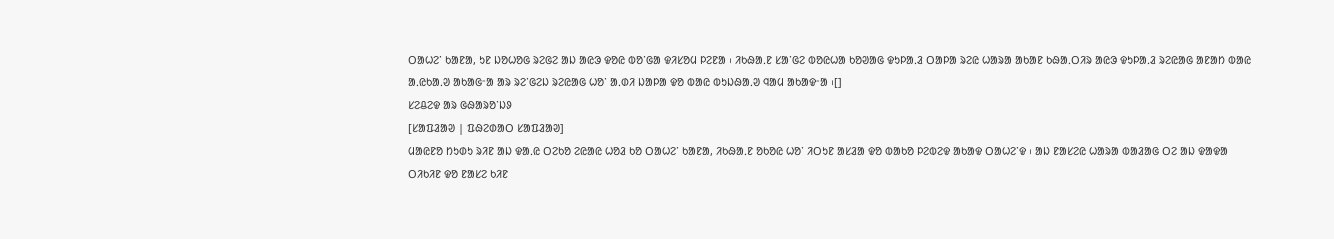ᱛᱟᱦᱮᱸ ᱠᱟᱱᱟ, ᱩᱱ ᱡᱚᱦᱚᱜ ᱨᱮᱜᱮ ᱟᱡ ᱟᱭᱳ ᱫᱚᱭ ᱵᱚᱸᱜᱟ ᱫᱤᱥᱚᱢ ᱞᱮᱱᱟ ᱾ ᱤᱠᱷᱟᱹᱱ ᱥᱟᱸᱜᱮ ᱵᱚᱭᱦᱟ ᱠᱚᱣᱟᱜ ᱫᱩᱞᱟᱹᱲ ᱛᱟᱞᱟ ᱨᱮᱭ ᱦᱟᱨᱟ ᱟᱠᱟᱱ ᱠᱷᱟᱹᱛᱤᱨ ᱟᱭᱳ ᱫᱩᱞᱟᱹᱲ ᱨᱮᱭᱟᱜ ᱟᱱᱟᱴ ᱵᱟᱭ ᱟᱹᱭᱠᱟᱹᱣ ᱟᱠᱟᱜᱼᱟ ᱟᱨ ᱨᱮᱸᱜᱮᱡ ᱨᱮᱭᱟᱜ ᱦᱚᱸ ᱟᱹᱰᱤ ᱡᱟᱞᱟ ᱫᱚ ᱵᱟᱭ ᱵᱩᱡᱷᱟᱹᱣ ᱧᱟᱢ ᱟᱠᱟᱫᱼᱟ ᱾[]
ᱥᱮᱪᱮᱫ ᱟᱨ ᱜᱷᱟᱨᱚᱸᱡᱽ
[ᱥᱟᱯᱲᱟᱣ | ᱯᱷᱮᱰᱟᱛ ᱥᱟᱯᱲᱟᱣ]
ᱢᱟᱭᱱᱚ ᱴᱩᱰᱩ ᱨᱤᱱ ᱟᱡ ᱫᱟᱹᱭ ᱛᱮᱠᱚ ᱮᱭᱟᱭ ᱦᱚᱲ ᱠᱚ ᱛᱟᱦᱮᱸ ᱠᱟᱱᱟ, ᱤᱠᱷᱟᱹᱱ ᱚᱠᱚᱭ ᱦᱚᱸ ᱤᱛᱩᱱ ᱟᱥᱲᱟ ᱫᱚ ᱵᱟᱠᱚ ᱞᱮᱵᱮᱫ ᱟᱠᱟᱫ ᱛᱟᱦᱮᱸᱫ ᱾ ᱟᱡ ᱱᱟᱥᱮᱭ ᱦᱟᱨᱟ ᱵᱟᱲᱟᱜ ᱛᱮ ᱟᱡ ᱫᱟᱫᱟ ᱛᱤᱠᱤᱱ ᱫᱚ ᱱᱟᱥᱮ ᱠᱤᱱ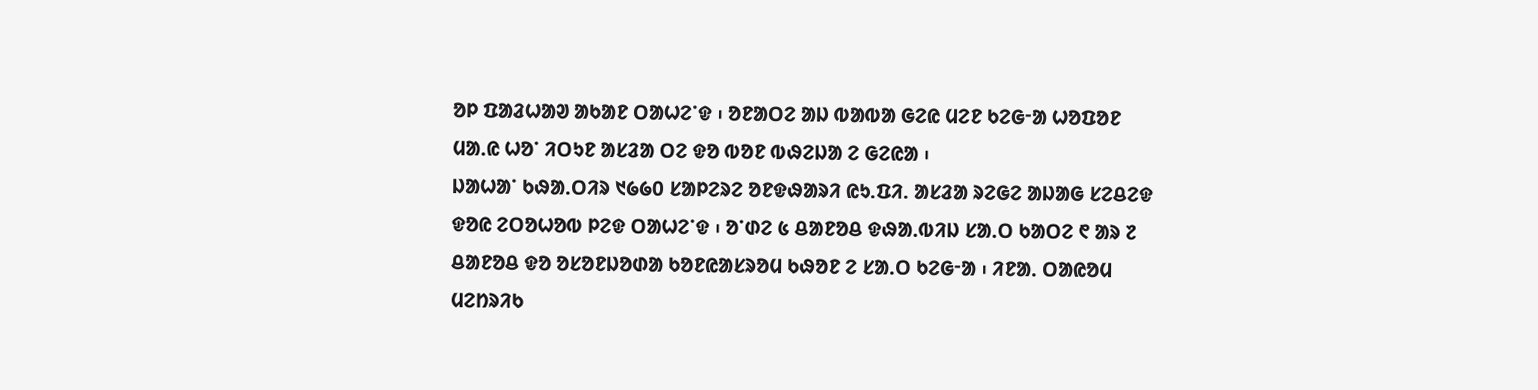ᱚᱞ ᱯᱟᱲᱦᱟᱣ ᱟᱠᱟᱱ ᱛᱟᱦᱮᱸᱫ ᱾ ᱚᱱᱟᱛᱮ ᱟᱡ ᱵᱟᱵᱟ ᱜᱮᱭ ᱢᱮᱱ ᱠᱮᱜᱼᱟ ᱦᱚᱯᱚᱱ ᱢᱟᱹᱭ ᱦᱚᱸ ᱤᱛᱩᱱ ᱟᱥᱲᱟ ᱛᱮ ᱫᱚ ᱵᱚᱱ ᱵᱷᱮᱡᱟ ᱮ ᱜᱮᱭᱟ ᱾
ᱡᱟᱦᱟᱸ ᱠᱷᱟᱹᱛᱤᱨ ᱑᱙᱙᱐ ᱥᱟᱞᱮᱨᱮ ᱚᱱᱫᱷᱟᱨᱤ ᱭᱩ.ᱯᱤ. ᱟᱥᱲᱟ ᱨᱮᱜᱮ ᱟᱡᱟᱜ ᱥᱮᱪᱮᱫ ᱫᱚᱭ ᱮᱛᱚᱦᱚᱵ ᱞᱮᱫ ᱛᱟᱦᱮᱸᱫ ᱾ ᱚᱸᱰᱮ ᱕ ᱪᱟᱱᱚᱪ ᱫᱷᱟᱹᱵᱤᱡ ᱥᱟᱹᱛ ᱠᱟᱛᱮ ᱖ ᱟᱨ ᱗ ᱪᱟᱱᱚᱪ ᱫᱚ ᱚᱥᱚᱱᱡᱚᱰᱟ ᱠᱚᱱᱭᱟᱥᱨᱚᱢ ᱠᱷᱚᱱ ᱮ ᱥᱟᱹᱛ ᱠᱮᱜᱼᱟ ᱾ ᱤᱱᱟᱹ ᱛᱟᱭᱚᱢ ᱢᱮᱴᱨᱤᱠ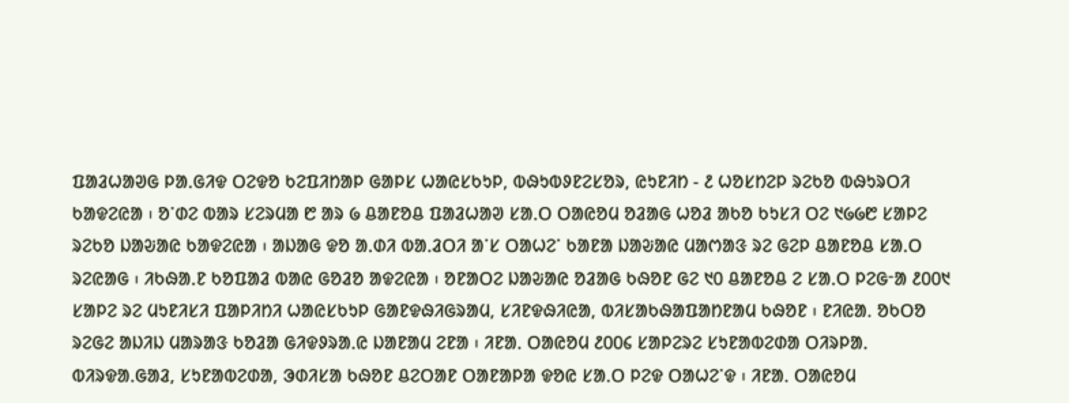ᱯᱟᱲᱦᱟᱣᱜ ᱞᱟᱹᱜᱤᱫ ᱛᱮᱫᱚ ᱠᱮᱯᱤᱴᱟᱞ ᱜᱟᱞᱥ ᱦᱟᱭᱥᱠᱩᱞ, ᱵᱷᱩᱵᱽᱱᱮᱥᱚᱨ, ᱭᱩᱱᱤᱴ - ᱒ ᱦᱚᱥᱴᱮᱞ ᱨᱮᱠᱚ ᱵᱷᱩᱨᱛᱤ ᱠᱟᱫᱮᱭᱟ ᱾ ᱚᱸᱰᱮ ᱵᱟᱨ ᱥᱮᱨᱢᱟ ᱘ ᱟᱨ ᱙ ᱪᱟᱱᱚᱪ ᱯᱟᱲᱦᱟᱣ ᱥᱟᱹᱛ ᱛᱟᱭᱚᱢ ᱚᱲᱟᱜ ᱦᱚᱲ ᱟᱠᱚ ᱠᱩᱥᱤ ᱛᱮ ᱑᱙᱙᱘ ᱥᱟᱞᱮ ᱨᱮᱠᱚ ᱡᱟᱶᱟᱭ ᱠᱟᱫᱮᱭᱟ ᱾ ᱟᱡᱟᱜ ᱫᱚ ᱟᱹᱰᱤ ᱵᱟᱹᱲᱛᱤ ᱟᱸᱥ ᱛᱟᱦᱮᱸ ᱠᱟᱱᱟ ᱡᱟᱶᱟᱭ ᱢᱟᱬᱟᱝ ᱨᱮ ᱜᱮᱞ ᱪᱟᱱᱚᱪ ᱥᱟᱹᱛ ᱨᱮᱭᱟᱜ ᱾ ᱤᱠᱷᱟᱹᱱ ᱠᱚᱯᱟᱲ ᱵᱟᱭ ᱜᱚᱲᱚ ᱟᱫᱮᱭᱟ ᱾ ᱚᱱᱟᱛᱮ ᱡᱟᱶᱟᱭ ᱚᱲᱟᱜ ᱠᱷᱚᱱ ᱜᱮ ᱑᱐ ᱪᱟᱱᱚᱪ ᱮ ᱥᱟᱹᱛ ᱞᱮᱜᱼᱟ ᱒᱐᱐᱑ ᱥᱟᱞᱮ ᱨᱮ ᱢᱩᱱᱤᱥᱤ ᱯᱟᱞᱤᱴᱤ ᱦᱟᱭᱥᱠᱩᱞ ᱜᱟᱱᱫᱷᱤᱜᱨᱟᱢ, ᱥᱤᱱᱫᱷᱤᱭᱟ, ᱵᱤᱥᱟᱠᱷᱟᱯᱟᱴᱱᱟᱢ ᱠᱷᱚᱱ ᱾ ᱱᱤᱭᱟᱹ ᱚᱠᱛᱚ ᱨᱮᱜᱮ ᱟᱡᱤᱡ ᱢᱟᱨᱟᱝ ᱠᱚᱲᱟ ᱜᱤᱫᱽᱨᱟᱹᱭ ᱡᱟᱱᱟᱢ ᱮᱱᱟ ᱾ ᱤᱱᱟᱹ ᱛᱟᱭᱚᱢ ᱒᱐᱐᱔ ᱥᱟᱞᱮᱨᱮ ᱥᱩᱱᱟᱵᱮᱰᱟ ᱛᱤᱨᱞᱟᱹ ᱵᱤᱨᱫᱟᱹᱜᱟᱲ, ᱥᱩᱱᱟᱵᱮᱰᱟ, ᱳᱰᱤᱥᱟ ᱠᱷᱚᱱ ᱪᱮᱛᱟᱱ ᱛᱟᱱᱟᱞᱟ ᱫᱚᱭ ᱥᱟᱹᱛ ᱞᱮᱫ ᱛᱟᱦᱮᱸᱫ ᱾ ᱤᱱᱟᱹ ᱛᱟᱭᱚᱢ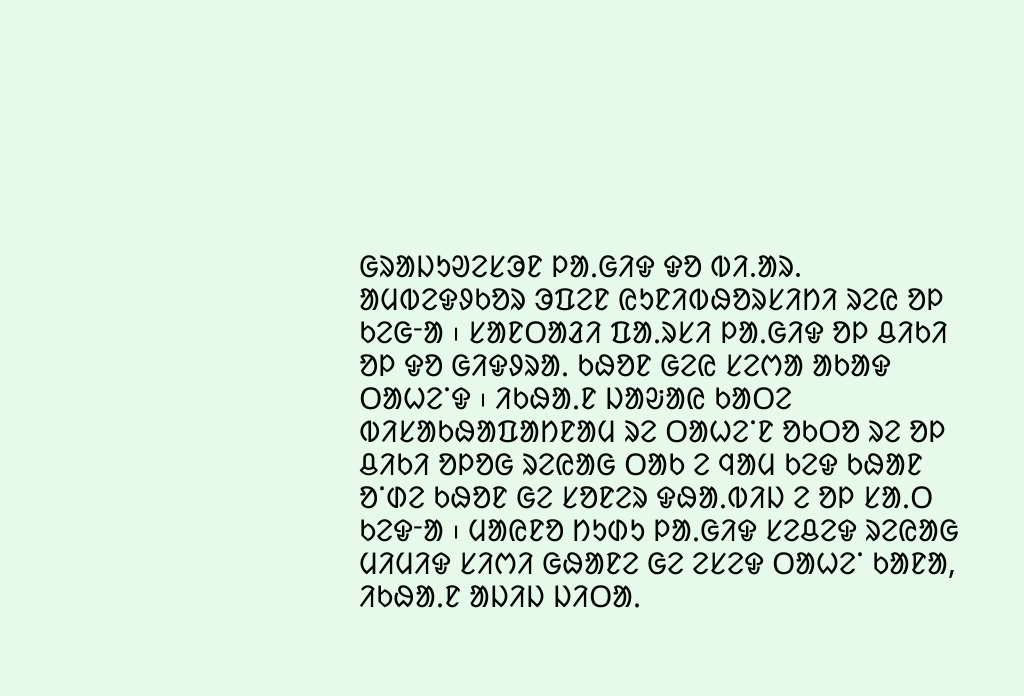ᱜᱨᱟᱡᱩᱣᱮᱥᱳᱱ ᱞᱟᱹᱜᱤᱫ ᱫᱚ ᱵᱤ.ᱟᱨ. ᱟᱢᱵᱮᱫᱽᱠᱚᱨ ᱳᱯᱮᱱ ᱭᱩᱱᱤᱵᱷᱚᱨᱥᱤᱴᱤ ᱨᱮᱭ ᱚᱞ ᱠᱮᱜᱼᱟ ᱾ ᱥᱟᱱᱛᱟᱲᱤ ᱯᱟᱹᱨᱥᱤ ᱞᱟᱹᱜᱤᱫ ᱚᱞ ᱪᱤᱠᱤ ᱚᱞ ᱫᱚ ᱜᱤᱫᱽᱨᱟᱹ ᱠᱷᱚᱱ ᱜᱮᱭ ᱥᱮᱬᱟ ᱟᱠᱟᱫ ᱛᱟᱦᱮᱸᱫ ᱾ ᱤᱠᱷᱟᱹᱱ ᱡᱟᱶᱟᱭ ᱠᱟᱛᱮ ᱵᱤᱥᱟᱠᱷᱟᱯᱟᱴᱱᱟᱢ ᱨᱮ ᱛᱟᱦᱮᱸᱱ ᱚᱠᱛᱚ ᱨᱮ ᱚᱞ ᱪᱤᱠᱤ ᱚᱞᱚᱜ ᱨᱮᱭᱟᱜ ᱛᱟᱠ ᱮ ᱧᱟᱢ ᱠᱮᱫ ᱠᱷᱟᱱ ᱚᱸᱰᱮ ᱠᱷᱚᱱ ᱜᱮ ᱥᱚᱱᱮᱨ ᱫᱷᱟᱹᱵᱤᱡ ᱮ ᱚᱞ ᱥᱟᱹᱛ ᱠᱮᱫᱼᱟ ᱾ ᱢᱟᱭᱱᱚ ᱴᱩᱰᱩ ᱞᱟᱹᱜᱤᱫ ᱥᱮᱪᱮᱫ ᱨᱮᱭᱟᱜ ᱢᱤᱢᱤᱫ ᱥᱤᱬᱤ ᱜᱷᱟᱱᱮ ᱜᱮ ᱮᱥᱮᱫ ᱛᱟᱦᱮᱸ ᱠᱟᱱᱟ, ᱤᱠᱷᱟᱹᱱ ᱟᱡᱤᱡ ᱡᱤᱛᱟᱹ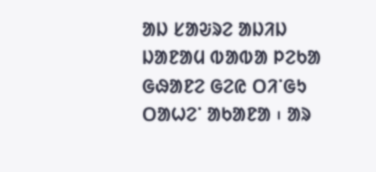ᱟᱡ ᱥᱟᱶᱨᱮ ᱟᱡᱤᱡ ᱡᱟᱱᱟᱢ ᱵᱟᱵᱟ ᱞᱮᱠᱟ ᱜᱷᱟᱱᱮ ᱜᱮᱭ ᱛᱤᱸᱜᱩ ᱛᱟᱦᱮᱸ ᱟᱠᱟᱱᱟ ᱾ ᱟᱨ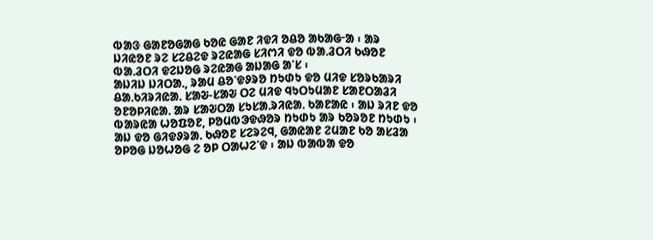ᱵᱟᱝ ᱜᱟᱱᱚᱜᱟᱜ ᱠᱚᱭ ᱜᱟᱱ ᱤᱫᱤ ᱚᱪᱚ ᱟᱠᱟᱜᱼᱟ ᱾ ᱟᱨ ᱡᱤᱭᱚᱱ ᱨᱮ ᱥᱮᱪᱮᱫ ᱨᱮᱭᱟᱜ ᱥᱤᱬᱤ ᱫᱚ ᱵᱟᱹᱲᱛᱤ ᱠᱷᱚᱱ ᱵᱟᱹᱲᱛᱤ ᱫᱮᱡᱚᱜ ᱨᱮᱭᱟᱜ ᱟᱡᱟᱜ ᱟᱸᱥ ᱾
ᱟᱡᱤᱡ ᱡᱤᱛᱟᱹ, ᱨᱟᱢ ᱪᱚᱸᱫᱽᱨᱚ ᱴᱩᱰᱩ ᱫᱚ ᱢᱤᱫ ᱥᱚᱨᱠᱟᱨᱤ ᱪᱟᱹᱠᱤᱨᱤᱭᱟᱹ ᱥᱟᱶ-ᱥᱟᱶ ᱛᱮ ᱢᱤᱫ ᱧᱩᱛᱩᱢᱟᱱ ᱥᱟᱱᱛᱟᱲᱤ ᱚᱱᱚᱞᱤᱭᱟᱹ ᱟᱨ ᱥᱟᱶᱛᱟ ᱥᱩᱥᱟᱹᱨᱤᱭᱟᱹ ᱠᱟᱱᱟᱭ ᱾ ᱟᱡ ᱨᱤᱱ ᱫᱚ ᱵᱟᱨᱭᱟ ᱦᱚᱯᱚᱱ, ᱞᱚᱢᱵᱳᱫᱷᱚᱨ ᱴᱩᱰᱩ ᱟᱨ ᱠᱚᱨᱚᱱ ᱴᱩᱰᱩ ᱾
ᱟᱡ ᱫᱚ ᱜᱤᱫᱽᱨᱟᱹ ᱠᱷᱚᱱ ᱥᱮᱨᱮᱧ, ᱜᱟᱭᱟᱱ ᱮᱢᱟᱱ ᱠᱚ ᱟᱥᱲᱟ ᱚᱞᱚᱜ ᱡᱚᱦᱚᱜ ᱮ ᱚᱞ ᱛᱟᱦᱮᱸᱫ ᱾ ᱟᱡ ᱵᱟᱵᱟ ᱫᱚ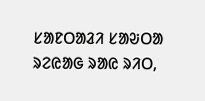ᱥᱟᱱᱛᱟᱲᱤ ᱥᱟᱶᱛᱟ ᱨᱮᱭᱟᱜ ᱨᱟᱭ ᱨᱤᱛ,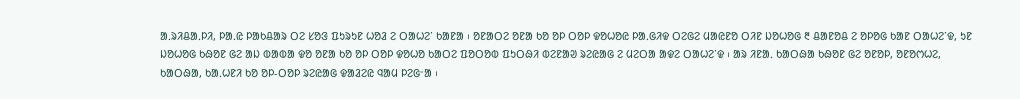ᱟᱹᱨᱤᱪᱟᱹᱞᱤ, ᱞᱟᱹᱭ ᱞᱟᱠᱪᱟᱨ ᱛᱮ ᱥᱚᱝ ᱯᱩᱨᱩᱱ ᱦᱚᱲ ᱮ ᱛᱟᱦᱮᱸ ᱠᱟᱱᱟ ᱾ ᱚᱱᱟᱛᱮ ᱚᱱᱟ ᱠᱚ ᱚᱞ ᱛᱚᱞ ᱫᱚᱦᱚᱭ ᱞᱟᱹᱜᱤᱫ ᱛᱮᱜᱮ ᱢᱟᱭᱱᱚ ᱛᱤᱱ ᱡᱚᱦᱚᱜ ᱓ ᱪᱟᱱᱚᱪ ᱮ ᱚᱞᱚᱜ ᱠᱟᱱ ᱛᱟᱦᱮᱸᱫ, ᱩᱱ ᱡᱚᱦᱚᱜ ᱠᱷᱚᱱ ᱜᱮ ᱟᱡ ᱵᱟᱵᱟ ᱫᱚ ᱚᱱᱟ ᱠᱚ ᱚᱞ ᱛᱚᱞ ᱫᱚᱦᱚ ᱠᱟᱛᱮ ᱯᱚᱛᱚᱵ ᱯᱩᱛᱷᱤ ᱵᱮᱱᱟᱣ ᱨᱮᱭᱟᱜ ᱮ ᱢᱮᱛᱟ ᱟᱫᱮ ᱛᱟᱦᱮᱸᱫ ᱾ ᱟᱨ ᱤᱱᱟᱹ ᱠᱟᱛᱷᱟ ᱠᱷᱚᱱ ᱜᱮ ᱚᱱᱚᱞ, ᱚᱱᱚᱬᱦᱮ, ᱠᱟᱛᱷᱟ, ᱠᱟᱹᱦᱱᱤ ᱠᱚ ᱚᱞ-ᱛᱚᱞ ᱨᱮᱭᱟᱜ ᱫᱟᱲᱮᱭ ᱧᱟᱢ ᱞᱮᱜᱼᱟ ᱾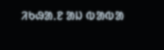ᱤᱠᱷᱟᱹᱱ ᱟᱡ ᱵᱟᱵᱟ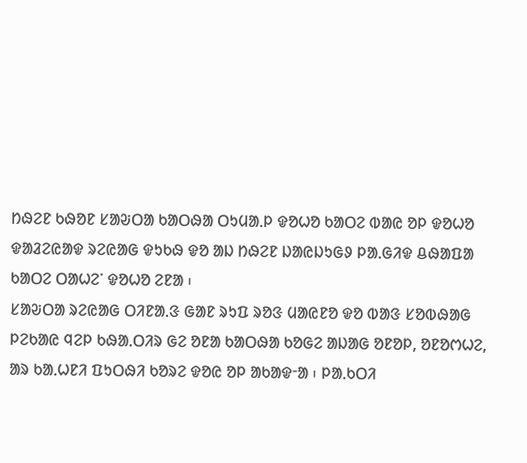ᱴᱷᱮᱱ ᱠᱷᱚᱱ ᱥᱟᱶᱛᱟ ᱠᱟᱛᱷᱟ ᱛᱩᱢᱟᱹᱞ ᱫᱚᱦᱚ ᱠᱟᱛᱮ ᱵᱟᱭ ᱚᱞ ᱫᱚᱦᱚ ᱫᱟᱲᱮᱭᱟᱫ ᱨᱮᱭᱟᱜ ᱫᱩᱠᱷ ᱫᱚ ᱟᱡ ᱴᱷᱮᱱ ᱡᱟᱭᱡᱩᱜᱽ ᱞᱟᱹᱜᱤᱫ ᱪᱷᱟᱯᱟ ᱠᱟᱛᱮ ᱛᱟᱦᱮᱸ ᱫᱚᱦᱚ ᱮᱱᱟ ᱾
ᱥᱟᱶᱛᱟ ᱨᱮᱭᱟᱜ ᱛᱤᱱᱟᱹᱝ ᱜᱟᱱ ᱨᱩᱯ ᱨᱚᱝ ᱢᱟᱭᱱᱚ ᱫᱚ ᱵᱟᱝ ᱥᱚᱵᱷᱟᱜ ᱞᱮᱠᱟᱭ ᱧᱮᱞ ᱠᱷᱟᱹᱛᱤᱨ ᱜᱮ ᱚᱱᱟ ᱠᱟᱛᱷᱟ ᱠᱚᱜᱮ ᱟᱡᱟᱜ ᱚᱱᱚᱞ, ᱚᱱᱚᱬᱦᱮ, ᱟᱨ ᱠᱟᱹᱦᱱᱤ ᱯᱩᱛᱷᱤ ᱠᱚᱨᱮ ᱫᱚᱭ ᱚᱞ ᱟᱠᱟᱫᱼᱟ ᱾ ᱞᱟᱹᱠᱛᱤ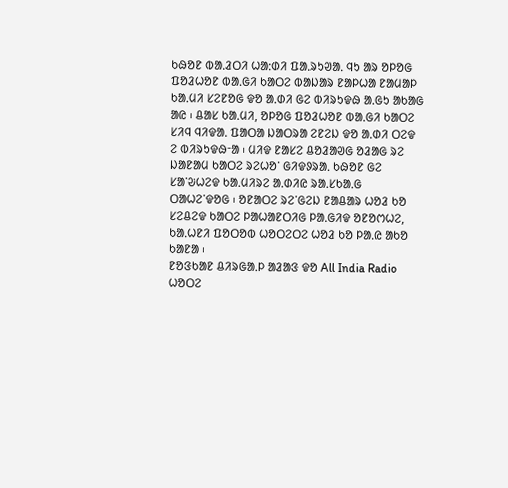ᱠᱷᱚᱱ ᱵᱟᱹᱲᱛᱤ ᱦᱟᱺᱰᱤ ᱯᱟᱹᱨᱩᱣᱟᱹ ᱧᱩ ᱟᱨ ᱚᱞᱚᱜ ᱯᱚᱲᱦᱚᱱ ᱵᱟᱹᱜᱤ ᱠᱟᱛᱮ ᱵᱟᱡᱟᱨ ᱱᱟᱞᱦᱟ ᱱᱟᱢᱟᱞ ᱠᱟᱹᱢᱤ ᱥᱮᱱᱚᱜ ᱫᱚ ᱟᱹᱰᱤ ᱜᱮ ᱵᱤᱨᱩᱫᱷ ᱟᱹᱜᱩ ᱟᱠᱟᱜ ᱟᱭ ᱾ ᱪᱟᱥ ᱠᱟᱹᱢᱤ, ᱚᱞᱚᱜ ᱯᱚᱲᱦᱚᱱ ᱵᱟᱹᱜᱤ ᱠᱟᱛᱮ ᱥᱤᱧ ᱧᱤᱫᱟᱹ ᱯᱟᱛᱟ ᱡᱟᱛᱨᱟ ᱮᱱᱮᱡ ᱫᱚ ᱟᱹᱰᱤ ᱛᱮᱫ ᱮ ᱵᱤᱨᱩᱫᱷᱼᱟ ᱾ ᱢᱤᱫ ᱱᱟᱥᱮ ᱪᱚᱲᱟᱣᱜ ᱚᱲᱟᱜ ᱨᱮ ᱡᱟᱱᱟᱢ ᱠᱟᱛᱮ ᱨᱮᱦᱚᱸ ᱜᱤᱫᱽᱨᱟᱹ ᱠᱷᱚᱱ ᱜᱮ ᱥᱟᱸᱶᱦᱮᱫ ᱠᱟᱹᱢᱤᱨᱮ ᱟᱹᱰᱤᱭ ᱨᱟᱹᱥᱠᱟᱹᱜ ᱛᱟᱦᱮᱸᱫᱚᱜ ᱾ ᱚᱱᱟᱛᱮ ᱨᱮᱸᱜᱮᱡ ᱱᱟᱪᱟᱨ ᱦᱚᱲ ᱠᱚ ᱥᱮᱪᱮᱫ ᱠᱟᱛᱮ ᱞᱟᱦᱟᱱᱛᱤᱜ ᱞᱟᱹᱜᱤᱫ ᱚᱱᱚᱬᱦᱮ, ᱠᱟᱹᱦᱱᱤ ᱯᱚᱛᱚᱵ ᱦᱚᱛᱮᱛᱮ ᱦᱚᱲ ᱠᱚ ᱞᱟᱹᱭ ᱟᱠᱚ ᱠᱟᱱᱟ ᱾
ᱱᱚᱝᱠᱟᱱ ᱪᱤᱨᱜᱟᱹᱞ ᱟᱲᱟᱝ ᱫᱚ All India Radio ᱦᱚᱛᱮ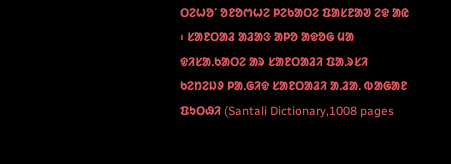ᱛᱮᱦᱚᱸ ᱚᱱᱚᱬᱦᱮ ᱞᱮᱠᱟᱛᱮ ᱯᱟᱥᱱᱟᱣ ᱮᱫ ᱟᱭ ᱾ ᱥᱟᱱᱛᱟᱲ ᱟᱲᱟᱝ ᱟᱞᱚ ᱟᱫᱚᱜ ᱢᱟ ᱫᱤᱥᱟᱹᱠᱟᱛᱮ ᱟᱨ ᱥᱟᱱᱛᱟᱲᱤ ᱯᱟᱹᱨᱥᱤ ᱠᱮᱴᱮᱡᱽ ᱞᱟᱹᱜᱤᱫ ᱥᱟᱱᱛᱟᱲᱤ ᱟᱹᱲᱟᱹ ᱵᱟᱜᱟᱱ ᱯᱩᱛᱷᱤ (Santali Dictionary,1008 pages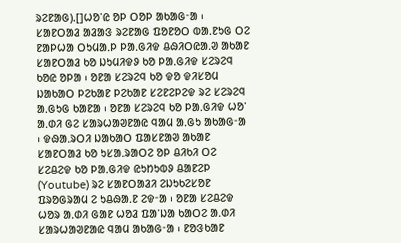ᱨᱮᱱᱟᱜ).[]ᱦᱚᱸᱭ ᱚᱞ ᱛᱚᱞ ᱟᱠᱟᱜᱼᱟ ᱾ ᱥᱟᱱᱛᱟᱲ ᱟᱲᱟᱝ ᱨᱮᱱᱟᱜ ᱯᱚᱱᱚᱛ ᱵᱟᱹᱱᱩᱜ ᱛᱮ ᱱᱟᱞᱦᱟ ᱛᱩᱢᱟᱹᱞ ᱞᱟᱹᱜᱤᱫ ᱪᱷᱤᱛᱭᱟᱹᱣ ᱟᱠᱟᱱ ᱥᱟᱱᱛᱟᱲ ᱠᱚ ᱡᱩᱢᱤᱫᱽ ᱠᱚ ᱞᱟᱹᱜᱤᱫ ᱥᱮᱨᱮᱧ ᱠᱚᱭ ᱚᱞᱟ ᱾ ᱚᱱᱟ ᱥᱮᱨᱮᱧ ᱠᱚ ᱫᱚ ᱫᱤᱥᱚᱢ ᱡᱟᱠᱟᱛ ᱞᱮᱠᱟᱱ ᱞᱮᱠᱟᱱ ᱥᱮᱱᱮᱞᱮᱫ ᱨᱮ ᱥᱮᱨᱮᱧ ᱟᱹᱜᱩᱜ ᱠᱟᱱᱟ ᱾ ᱚᱱᱟ ᱥᱮᱨᱮᱧ ᱠᱚ ᱞᱟᱹᱜᱤᱫ ᱦᱚᱸ ᱟᱹᱰᱤ ᱜᱮ ᱥᱟᱨᱦᱟᱣᱱᱟᱭ ᱧᱟᱢ ᱟᱹᱜᱩ ᱟᱠᱟᱜᱼᱟ ᱾ ᱫᱷᱟᱹᱨᱛᱤ ᱡᱟᱠᱟᱛ ᱯᱟᱥᱱᱟᱣ ᱟᱠᱟᱱ ᱥᱟᱱᱛᱟᱲ ᱠᱚ ᱩᱥᱟᱹᱨᱟᱛᱮ ᱚᱞ ᱪᱤᱠᱤ ᱛᱮ ᱥᱮᱪᱮᱫ ᱠᱚ ᱞᱟᱹᱜᱤᱫ ᱭᱩᱴᱩᱵᱽ ᱪᱟᱱᱮᱞ (Youtube) ᱨᱮ ᱥᱟᱱᱛᱟᱲᱤ ᱮᱡᱩᱠᱮᱥᱚᱱ ᱯᱨᱚᱜᱨᱟᱢ ᱮ ᱩᱪᱷᱟᱹᱱ ᱮᱫᱼᱟ ᱾ ᱚᱱᱟ ᱥᱮᱪᱮᱫ ᱦᱚᱨ ᱟᱹᱰᱤ ᱜᱟᱱ ᱦᱚᱲ ᱯᱟᱸᱡᱟ ᱠᱟᱛᱮ ᱟᱹᱰᱤ ᱥᱟᱨᱦᱟᱣᱱᱟᱭ ᱧᱟᱢ ᱟᱠᱟᱜᱼᱟ ᱾ ᱱᱚᱝᱠᱟᱱ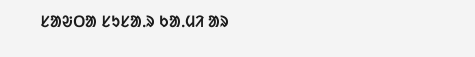ᱥᱟᱶᱛᱟ ᱥᱩᱥᱟᱹᱨ ᱠᱟᱹᱢᱤ ᱟᱨ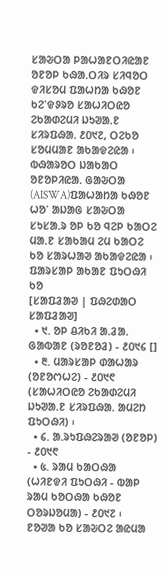ᱥᱟᱶᱛᱟ ᱞᱟᱦᱟᱱᱛᱤᱭᱟᱱ ᱚᱱᱚᱞ ᱠᱷᱟᱹᱛᱤᱨ ᱥᱤᱧᱚᱛ ᱫᱤᱥᱚᱢ ᱯᱟᱦᱴᱟ ᱠᱷᱚᱱ ᱠᱮᱸᱫᱽᱨᱚ ᱥᱟᱦᱤᱛᱭᱚ ᱮᱠᱟᱰᱮᱢᱤ ᱡᱩᱣᱟᱹᱱ ᱥᱤᱨᱯᱷᱟᱹ ᱒᱐᱑᱗, ᱛᱮᱠᱚ ᱥᱚᱢᱢᱟᱱ ᱟᱠᱟᱫᱮᱭᱟ ᱾ ᱵᱷᱟᱨᱚᱛ ᱡᱟᱠᱟᱛ ᱚᱱᱚᱞᱤᱭᱟᱹ ᱜᱟᱶᱛᱟ (AISWA)ᱯᱟᱦᱟᱴᱟ ᱠᱷᱚᱱ ᱦᱚᱸ ᱟᱡᱟᱜ ᱥᱟᱶᱛᱟ ᱥᱩᱥᱟᱹᱨ ᱚᱞ ᱠᱚ ᱧᱮᱞ ᱠᱟᱛᱮ ᱢᱟᱹᱱ ᱥᱟᱠᱟᱢ ᱮᱢ ᱠᱟᱛᱮ ᱠᱚ ᱥᱟᱨᱦᱟᱣ ᱟᱠᱟᱫᱮᱭᱟ ᱾
ᱯᱟᱨᱥᱟᱞ ᱟᱠᱟᱱ ᱯᱩᱛᱷᱤ ᱠᱚ
[ᱥᱟᱯᱲᱟᱣ | ᱯᱷᱮᱰᱟᱛ ᱥᱟᱯᱲᱟᱣ]
  • ᱑. ᱚᱞ ᱪᱤᱠᱤ ᱟᱹᱲᱟᱹ ᱜᱟᱵᱟᱱ (ᱨᱚᱱᱚᱲ) - ᱒᱐᱑᱔ []
  • ᱓. ᱢᱟᱨᱥᱟᱞ ᱰᱟᱦᱟᱨ (ᱚᱱᱚᱬᱦᱮ) - ᱒᱐᱑᱖ (ᱥᱟᱦᱤᱛᱭᱚ ᱮᱠᱟᱰᱮᱢᱤ ᱡᱩᱣᱟᱹᱱ ᱥᱤᱨᱯᱷᱟᱹ ᱟᱢᱮᱴ ᱯᱩᱛᱷᱤ) ᱾
  • ᱔. ᱟᱹᱨᱩᱯᱷᱮᱨᱟᱣ (ᱚᱱᱚᱞ) - ᱒᱐᱑᱖
  • ᱕. ᱨᱟᱢ ᱠᱟᱛᱷᱟ (ᱦᱤᱱᱫᱤ ᱯᱩᱛᱷᱤ - ᱵᱟᱞ ᱨᱟᱢ ᱠᱚᱛᱷᱟ ᱠᱷᱚᱱ ᱛᱚᱨᱡᱚᱢᱟ) - ᱒᱐᱑᱗ ᱾
ᱱᱚᱣᱟ ᱠᱚ ᱥᱟᱶᱛᱮ ᱟᱭᱢᱟ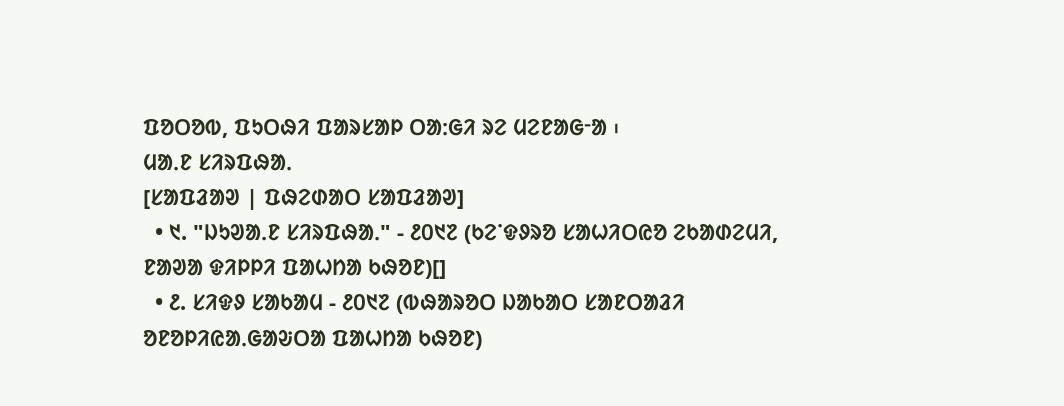ᱯᱚᱛᱚᱵ, ᱯᱩᱛᱷᱤ ᱯᱟᱨᱥᱟᱞ ᱛᱟᱺᱜᱤ ᱨᱮ ᱢᱮᱱᱟᱜᱼᱟ ᱾
ᱢᱟᱹᱱ ᱥᱤᱨᱯᱷᱟᱹ
[ᱥᱟᱯᱲᱟᱣ | ᱯᱷᱮᱰᱟᱛ ᱥᱟᱯᱲᱟᱣ]
  • ᱑. "ᱡᱩᱣᱟᱹᱱ ᱥᱤᱨᱯᱷᱟᱹ" - ᱒᱐᱑᱗ (ᱠᱮᱸᱫᱽᱨᱚ ᱥᱟᱦᱤᱛᱭᱚ ᱮᱠᱟᱰᱮᱢᱤ, ᱱᱟᱣᱟ ᱫᱤᱞᱞᱤ ᱯᱟᱦᱴᱟ ᱠᱷᱚᱱ)[]
  • ᱒. ᱥᱤᱫᱽ ᱥᱟᱠᱟᱢ - ᱒᱐᱑᱗ (ᱵᱷᱟᱨᱚᱛ ᱡᱟᱠᱟᱛ ᱥᱟᱱᱛᱟᱲᱤ ᱚᱱᱚᱞᱤᱭᱟᱹᱜᱟᱶᱛᱟ ᱯᱟᱦᱴᱟ ᱠᱷᱚᱱ)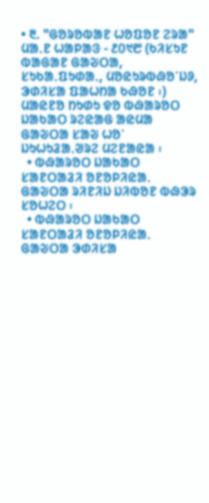• ᱓. "ᱜᱚᱨᱚᱵᱟᱱ ᱦᱚᱯᱚᱱ ᱮᱨᱟ" ᱢᱟᱹᱱ ᱦᱟᱞᱟᱝ - ᱒᱐᱑᱘ (ᱠᱤᱥᱩᱱ ᱵᱟᱜᱟᱱ ᱜᱟᱶᱛᱟ, ᱥᱩᱠᱟᱹᱯᱩᱰᱟᱹ, ᱢᱚᱭᱩᱨᱵᱷᱚᱸᱡᱽ, ᱳᱰᱤᱥᱟ ᱯᱟᱦᱴᱟ ᱠᱷᱚᱱ ᱾)
ᱢᱟᱭᱱᱚ ᱴᱩᱰᱩ ᱫᱚ ᱵᱷᱟᱨᱚᱛ ᱡᱟᱠᱟᱛ ᱨᱮᱭᱟᱜ ᱟᱭᱢᱟ ᱜᱟᱶᱛᱟ ᱥᱟᱶ ᱦᱚᱸ ᱡᱩᱦᱩᱲᱟᱹᱣᱨᱮ ᱢᱮᱱᱟᱭᱟ ᱾
  • ᱵᱷᱟᱨᱚᱛ ᱡᱟᱠᱟᱛ ᱥᱟᱱᱛᱟᱲᱤ ᱚᱱᱚᱞᱤᱭᱟᱹ ᱜᱟᱶᱛᱟ ᱨᱤᱱᱤᱡ ᱡᱤᱵᱚᱱ ᱵᱷᱳᱨ ᱥᱚᱦᱮᱛ ᱾
  • ᱵᱷᱟᱨᱚᱛ ᱡᱟᱠᱟᱛ ᱥᱟᱱᱛᱟᱲᱤ ᱚᱱᱚᱞᱤᱭᱟᱹ ᱜᱟᱶᱛᱟ ᱳᱰᱤᱥᱟ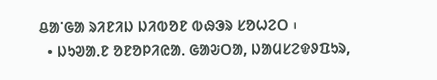ᱪᱟᱸᱜᱟ ᱨᱤᱱᱤᱡ ᱡᱤᱵᱚᱱ ᱵᱷᱳᱨ ᱥᱚᱦᱮᱛ ᱾
  • ᱡᱩᱣᱟᱹᱱ ᱚᱱᱚᱞᱤᱭᱟᱹ ᱜᱟᱶᱛᱟ, ᱡᱟᱢᱥᱮᱫᱽᱯᱩᱨ,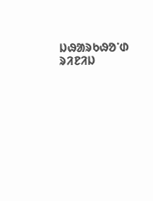ᱡᱷᱟᱨᱠᱷᱚᱸᱰ ᱨᱤᱱᱤᱡ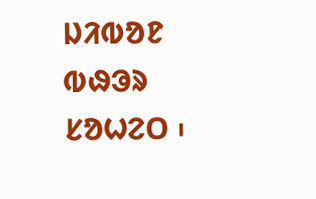ᱡᱤᱵᱚᱱ ᱵᱷᱳᱨ ᱥᱚᱦᱮᱛ ᱾